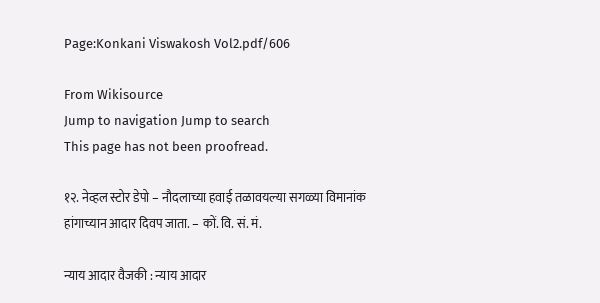Page:Konkani Viswakosh Vol2.pdf/606

From Wikisource
Jump to navigation Jump to search
This page has not been proofread.

१२. नेव्हल स्टोर डेपो – नौदलाच्या हवाई तळावयल्या सगळ्या विमानांक हांगाच्यान आदार दिवप जाता. – कों. वि. सं. मं.

न्याय आदार वैजकी : न्याय आदार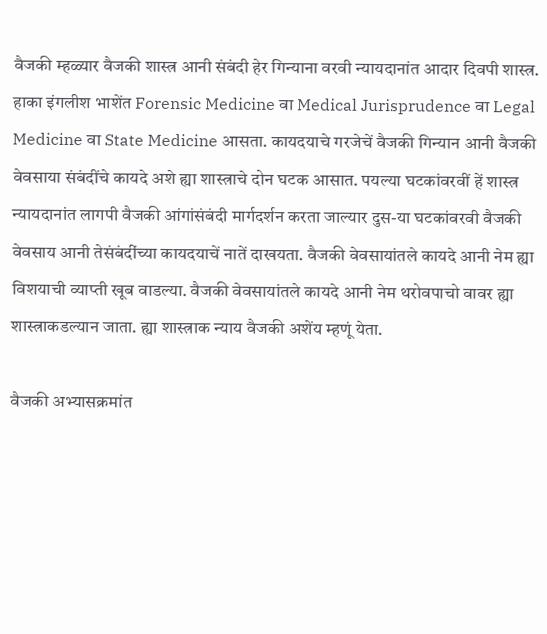वैजकी म्हळ्यार वैजकी शास्त्र आनी संबंदी हेर गिन्याना वरवी न्यायदानांत आदार दिवपी शास्त्र. हाका इंगलीश भाशेंत Forensic Medicine वा Medical Jurisprudence वा Legal Medicine वा State Medicine आसता. कायदयाचे गरजेचें वैजकी गिन्यान आनी वैजकी वेवसाया संबंदींचे कायदे अशे ह्या शास्त्राचे दोन घटक आसात. पयल्या घटकांवरवीं हें शास्त्र न्यायदानांत लागपी वैजकी आंगांसंबंदी मार्गदर्शन करता जाल्यार दुस-या घटकांवरवी वैजकी वेवसाय आनी तेसंबंदींच्या कायदयाचें नातें दाखयता. वैजकी वेवसायांतले कायदे आनी नेम ह्या विशयाची व्याप्ती खूब वाडल्या. वैजकी वेवसायांतले कायदे आनी नेम थरोवपाचो वावर ह्या शास्त्राकडल्यान जाता. ह्या शास्त्राक न्याय वैजकी अशेंय म्हणूं येता.

वैजकी अभ्यासक्रमांत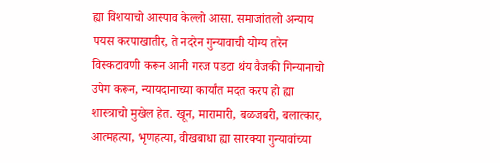ह्या विशयाचो आस्पाव केल्लो आसा. समाजांतलो अन्याय पयस करपाखातीर, ते नदरेन गुन्यावाची योग्य तरेन विस्कटावणी करून आनी गरज पडटा थंय वैजकी गिन्यानाचो उपेग करून, न्यायदानाच्या कार्यांत मदत करप हो ह्या शास्त्राचो मुखेल हेत. खून, मारामारी, बळजबरी, बलात्कार, आत्महत्या, भृणहत्या, वीखबाधा ह्या सारक्या गुन्यावांच्या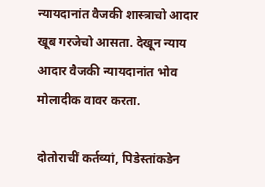न्यायदानांत वैजकी शास्त्राचो आदार खूब गरजेचो आसता. देखून न्याय आदार वैजकी न्यायदानांत भोव मोलादीक वावर करता.

दोतोराचीं कर्तव्यां, पिडेस्तांकडेन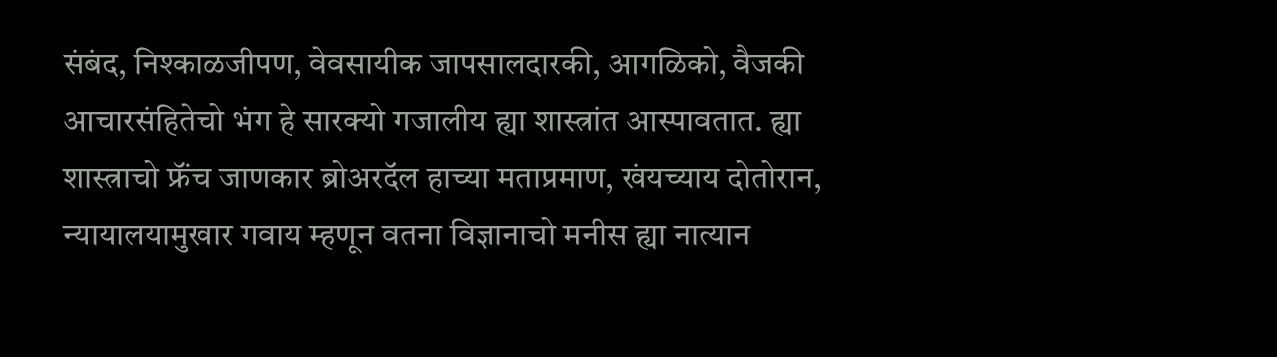संबंद, निश्काळजीपण, वेवसायीक जापसालदारकी, आगळिको, वैजकी आचारसंहितेचो भंग हे सारक्यो गजालीय ह्या शास्त्रांत आस्पावतात. ह्या शास्त्राचो फ्रॅंच जाणकार ब्रोअरदॅल हाच्या मताप्रमाण, खंयच्याय दोतोरान, न्यायालयामुखार गवाय म्हणून वतना विज्ञानाचो मनीस ह्या नात्यान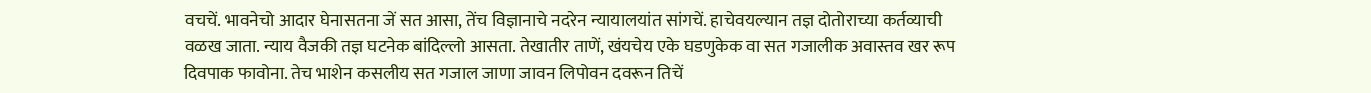वचचें. भावनेचो आदार घेनासतना जें सत आसा, तेंच विज्ञानाचे नदरेन न्यायालयांत सांगचें. हाचेवयल्यान तज्ञ दोतोराच्या कर्तव्याची वळख जाता. न्याय वैजकी तज्ञ घटनेक बांदिल्लो आसता. तेखातीर ताणें, खंयचेय एके घडणुकेक वा सत गजालीक अवास्तव खर रूप दिवपाक फावोना. तेच भाशेन कसलीय सत गजाल जाणा जावन लिपोवन दवरून तिचें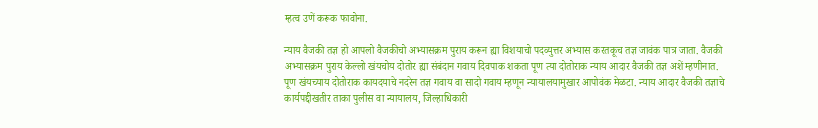म्हत्व उणें करूक फावोना.

न्याय वैजकी तज्ञ हो आपलो वैजकीचो अभ्यासक्रम पुराय करून ह्या विशयाचो पदव्युत्तर अभ्यास करतकूच तज्ञ जावंक पात्र जाता. वैजकी अभ्यासक्रम पुराय केल्लो खंयचोय दोतोर ह्या संबंदान गवाय दिवपाक शकता पूण त्या दोतोराक न्याय आदार वैजकी तज्ञ अशें म्हणीनात. पूण खंयच्याय दोतोराक कायदयाचे नदरेन तज्ञ गवाय वा सादो गवाय म्हणून न्यायालयामुखार आपोवंक मेळटा. न्याय आदार वैजकी तज्ञाचे कार्यपद्दीखतीर ताका पुलीस वा न्यायालय, जिल्हाधिकारी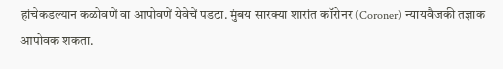हांचेकडल्यान कळोवणें वा आपोवणें येवेचें पडटा. मुंबय सारक्या शारांत कॉरोनर (Coroner) न्यायवैजकी तज्ञाक आपोवक शकता.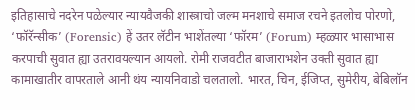इतिहासाचे नदरेन पळेल्यार न्यायवैजकी शास्त्राचो जल्म मनशाचे समाज रचने इतलोच पोरणो, ‘फॉरॅन्सीक’ (Forensic) हें उतर लॅटीन भाशेंतल्या ‘फॉरम’ (Forum) म्हळ्यार भासाभास करपाची सुवात ह्या उतरावयल्यान आयलो. रोमी राजवटीत बाजाराभशेन उक्ती सुवात ह्या कामाखातीर वापरताले आनी थंय न्यायनिवाडो चलतालो. भारत, चिन, ईजिप्त, सुमेरीय, बेबिलॉन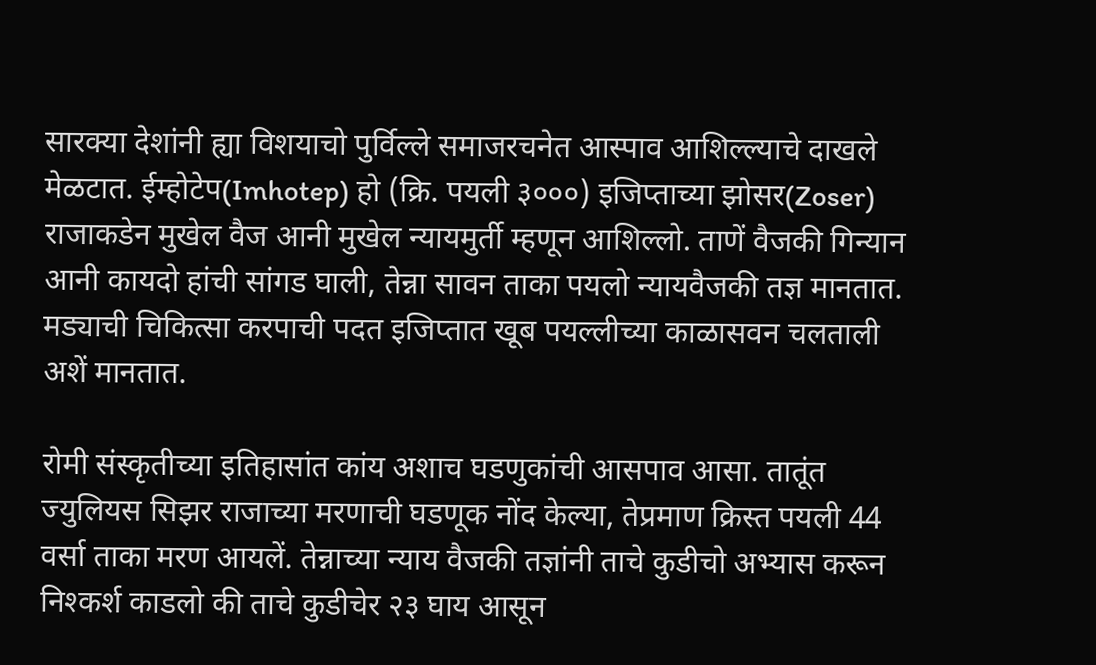सारक्या देशांनी ह्या विशयाचो पुर्विल्ले समाजरचनेत आस्पाव आशिल्ल्याचे दाखले मेळटात. ईम्होटेप(Imhotep) हो (क्रि. पयली ३०००) इजिप्ताच्या झोसर(Zoser) राजाकडेन मुखेल वैज आनी मुखेल न्यायमुर्ती म्हणून आशिल्लो. ताणें वैजकी गिन्यान आनी कायदो हांची सांगड घाली, तेन्ना सावन ताका पयलो न्यायवैजकी तज्ञ मानतात. मड्याची चिकित्सा करपाची पदत इजिप्तात खूब पयल्लीच्या काळासवन चलताली अशें मानतात.

रोमी संस्कृतीच्या इतिहासांत कांय अशाच घडणुकांची आसपाव आसा. तातूंत ज्युलियस सिझर राजाच्या मरणाची घडणूक नोंद केल्या, तेप्रमाण क्रिस्त पयली 44 वर्सा ताका मरण आयलें. तेन्नाच्या न्याय वैजकी तज्ञांनी ताचे कुडीचो अभ्यास करून निश्कर्श काडलो की ताचे कुडीचेर २३ घाय आसून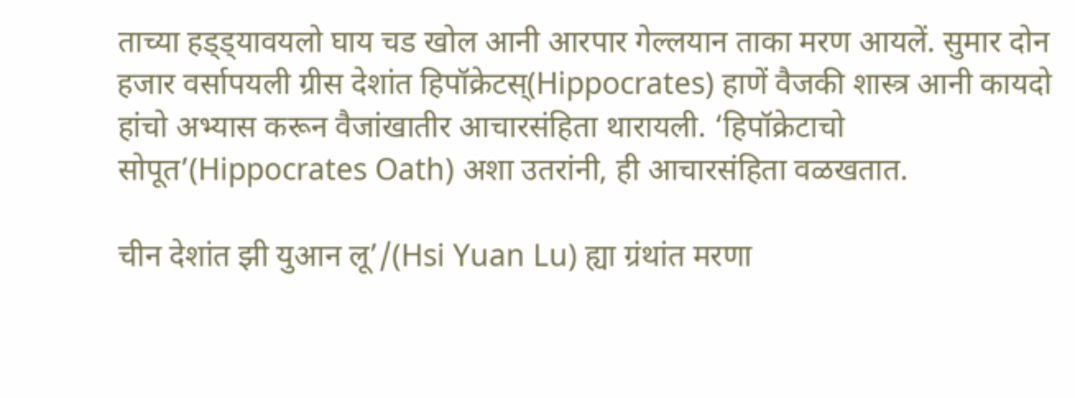ताच्या हड्ड्यावयलो घाय चड खोल आनी आरपार गेल्लयान ताका मरण आयलें. सुमार दोन हजार वर्सापयली ग्रीस देशांत हिपॉक्रेटस्(Hippocrates) हाणें वैजकी शास्त्र आनी कायदो हांचो अभ्यास करून वैजांखातीर आचारसंहिता थारायली. ‘हिपॉक्रेटाचो सोपूत’(Hippocrates Oath) अशा उतरांनी, ही आचारसंहिता वळखतात.

चीन देशांत झी युआन लू’/(Hsi Yuan Lu) ह्या ग्रंथांत मरणा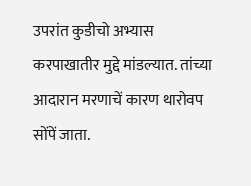उपरांत कुडीचो अभ्यास करपाखातीर मुद्दे मांडल्यात. तांच्या आदारान मरणाचें कारण थारोवप सोंपें जाता.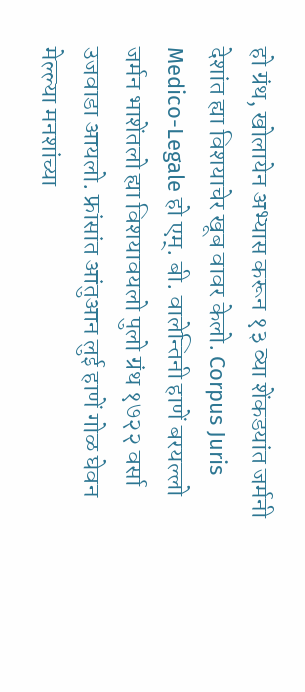हो ग्रंथ, खोलायेन अभ्यास करून १३ व्या शेंकडयांत जर्मनी देशांत ह्या विशयाचेर खूब वावर केलो. Corpus Juris Medico-Legale हो एम्. बी. वालेन्तिनी हाणें बरयल्लो जर्मन भाशेंतलो ह्या विशयावयलो पुलो ग्रंथ १७२२ वर्सा उजवाडा आयलो. फ्रांसांत आंतुआन लुई हाणें गोळ घेवन मेल्ल्या मनशांच्या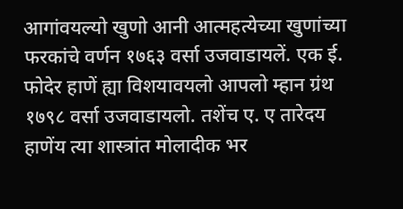आगांवयल्यो खुणो आनी आत्महत्येच्या खुणांच्या फरकांचे वर्णन १७६३ वर्सा उजवाडायलें. एक ई. फोदेर हाणें ह्या विशयावयलो आपलो म्हान ग्रंथ १७९८ वर्सा उजवाडायलो. तशेंच ए. ए तारेदय हाणेंय त्या शास्त्रांत मोलादीक भर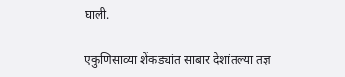घाली.

एकुणिसाव्या शेंकड्यांत साबार देशांतल्या तज्ञ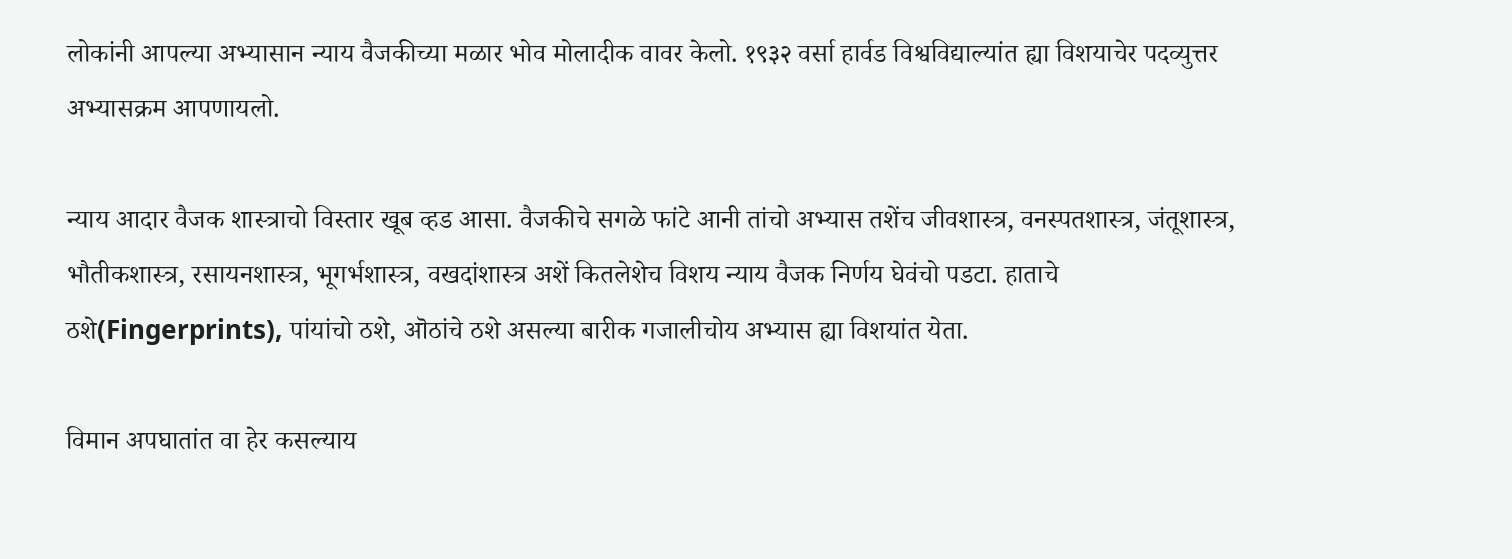लोकांनी आपल्या अभ्यासान न्याय वैजकीच्या मळार भोव मोलादीक वावर केलो. १९३२ वर्सा हार्वड विश्वविद्याल्यांत ह्या विशयाचेर पदव्युत्तर अभ्यासक्रम आपणायलो.

न्याय आदार वैजक शास्त्राचो विस्तार खूब व्हड आसा. वैजकीचे सगळे फांटे आनी तांचो अभ्यास तशेंच जीवशास्त्र, वनस्पतशास्त्र, जंतूशास्त्र, भौतीकशास्त्र, रसायनशास्त्र, भूगर्भशास्त्र, वखदांशास्त्र अशें कितलेशेच विशय न्याय वैजक निर्णय घेवंचो पडटा. हाताचे ठशे(Fingerprints), पांयांचो ठशे, ऒठांचे ठशे असल्या बारीक गजालीचोय अभ्यास ह्या विशयांत येता.

विमान अपघातांत वा हेर कसल्याय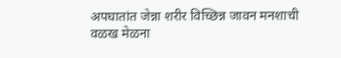अपघातांत जेन्ना शरीर विच्छिन्न जावन मनशाची वळख मेळना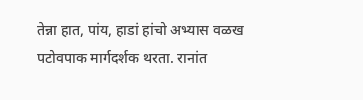तेन्ना हात, पांय, हाडां हांचो अभ्यास वळख पटोवपाक मार्गदर्शक थरता. रानांत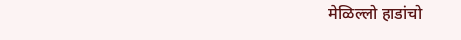मेळिल्लो हाडांचो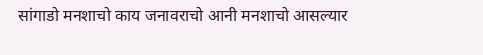सांगाडो मनशाचो काय जनावराचो आनी मनशाचो आसल्यार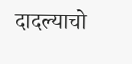दादल्याचो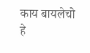काय बायलेचो हे